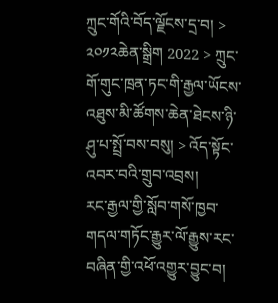ཀྲུང་གོའི་བོད་ལྗོངས་དྲ་བ། > ༢༠༡༢ཆེན་སྒྲིག 2022 > ཀྲུང་གོ་གུང་ཁྲན་ཏང་གི་རྒྱལ་ཡོངས་འཐུས་མི་ཚོགས་ཆེན་ཐེངས་ཉི་ཤུ་པ་སྤྲོ་བས་བསུ། > འོད་སྟོང་འབར་བའི་གྲུབ་འབྲས།
རང་རྒྱལ་གྱི་སློབ་གསོ་ཁྱབ་གདལ་གཏོང་རྒྱུར་ལོ་རྒྱུས་རང་བཞིན་གྱི་འཕོ་འགྱུར་བྱུང་བ།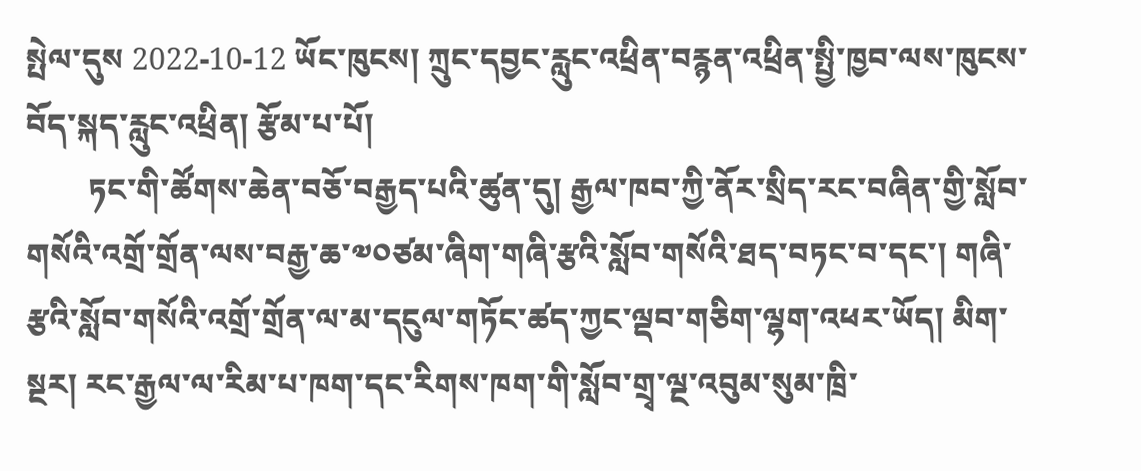སྤེལ་དུས 2022-10-12 ཡོང་ཁུངས། ཀྲུང་དབྱང་རླུང་འཕྲིན་བརྙན་འཕྲིན་སྤྱི་ཁྱབ་ལས་ཁུངས་བོད་སྐད་རླུང་འཕྲིན། རྩོམ་པ་པོ།
        ཏང་གི་ཚོགས་ཆེན་བཅོ་བརྒྱད་པའི་ཚུན་དུ། རྒྱལ་ཁབ་ཀྱི་ནོར་སྲིད་རང་བཞིན་གྱི་སློབ་གསོའི་འགྲོ་གྲོན་ལས་བརྒྱ་ཆ་༧༠ཙམ་ཞིག་གཞི་རྩའི་སློབ་གསོའི་ཐད་བཏང་བ་དང་། གཞི་རྩའི་སློབ་གསོའི་འགྲོ་གྲོན་ལ་མ་དངུལ་གཏོང་ཚད་ཀྱང་ལྡབ་གཅིག་ལྷག་འཕར་ཡོད། མིག་སྔར། རང་རྒྱལ་ལ་རིམ་པ་ཁག་དང་རིགས་ཁག་གི་སློབ་གྲྭ་ལྔ་འབུམ་སུམ་ཁྲི་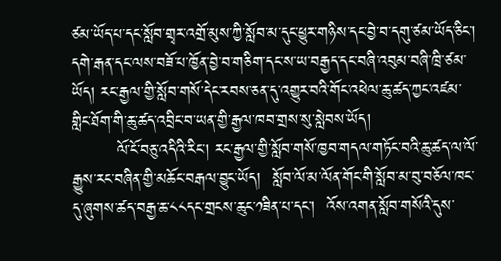ཙམ་ཡོད་པ་དང་སློབ་གྲྭར་འགྲོ་མུས་ཀྱི་སློབ་མ་དུང་ཕྱུར་གཉིས་དང་བྱེ་བ་དགུ་ཙམ་ཡོད་ཅིང་། དགེ་རྒན་དང་ལས་བཟོ་པ་ཁྱོན་བྱེ་བ་གཅིག་དང་ས་ཡ་བརྒྱད་དང་བཞི་འབུམ་བཞི་ཁྲི་ཙམ་ཡོད། རང་རྒྱལ་གྱི་སློབ་གསོ་དེང་རབས་ཅན་དུ་འགྱུར་བའི་གོང་འཕེལ་ཆུ་ཚད་ཀྱང་འཛམ་གླིང་ཐོག་གི་ཆུ་ཚད་འབྲིང་བ་ཡན་གྱི་རྒྱལ་ཁབ་གྲས་སུ་སླེབས་ཡོད།
        ལོ་ངོ་བཅུ་འདིའི་རིང་། རང་རྒྱལ་གྱི་སློབ་གསོ་ཁྱབ་གདལ་གཏོང་བའི་ཆུ་ཚད་ལ་ལོ་རྒྱུས་རང་བཞིན་གྱི་མཆོང་བརྒལ་བྱུང་ཡོད།  སློབ་ལོ་མ་ལོན་གོང་གི་སློབ་མ་བུ་བཅོལ་ཁང་དུ་ཞུགས་ཚད་བརྒྱ་ཆ་༨༨དང་གྲངས་ཆུང་༡ཟིན་པ་དང་།  འོས་འགན་སློབ་གསོའི་དུས་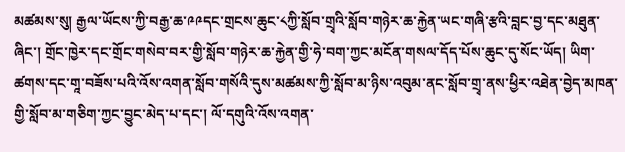མཚམས་སུ། རྒྱལ་ཡོངས་ཀྱི་བརྒྱ་ཆ་༩༩དང་གྲངས་ཆུང་༨ཀྱི་སློབ་གྲྭའི་སློབ་གཉེར་ཆ་རྐྱེན་ཡང་གཞི་རྩའི་བླང་བྱ་དང་མཐུན་ཞིང་། གྲོང་ཁྱེར་དང་གྲོང་གསེབ་བར་གྱི་སློབ་གཉེར་ཆ་རྐྱེན་གྱི་ཧེ་བག་ཀྱང་མངོན་གསལ་དོད་པོས་ཆུང་དུ་སོང་ཡོད། ཡིག་ཚགས་དང་གཱ་བཟོས་པའི་འོས་འགན་སློབ་གསོའི་དུས་མཚམས་ཀྱི་སློབ་མ་ཉིས་འབུམ་ནང་སློབ་གྲྭ་ནས་ཕྱིར་འཐེན་བྱེད་མཁན་གྱི་སློབ་མ་གཅིག་ཀྱང་བྱུང་མེད་པ་དང་། ལོ་དགུའི་འོས་འགན་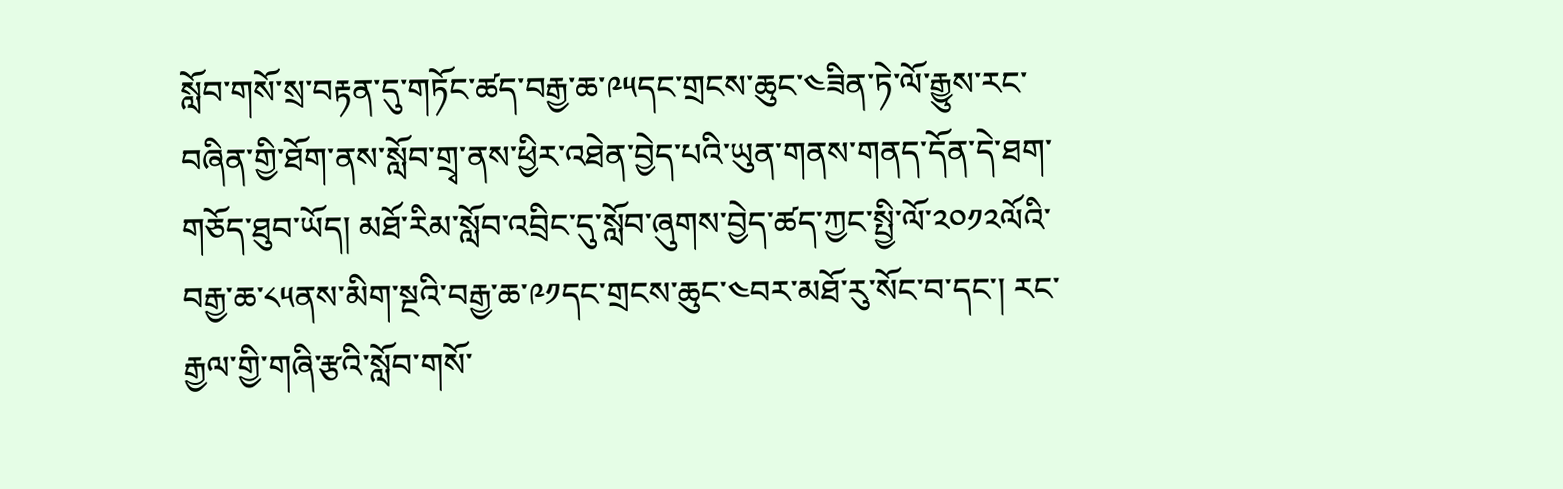སློབ་གསོ་སྲ་བརྟན་དུ་གཏོང་ཚད་བརྒྱ་ཆ་༩༥དང་གྲངས་ཆུང་༤ཟིན་ཏེ་ལོ་རྒྱུས་རང་བཞིན་གྱི་ཐོག་ནས་སློབ་གྲྭ་ནས་ཕྱིར་འཐེན་བྱེད་པའི་ཡུན་གནས་གནད་དོན་དེ་ཐག་གཅོད་ཐུབ་ཡོད། མཐོ་རིམ་སློབ་འབྲིང་དུ་སློབ་ཞུགས་བྱེད་ཚད་ཀྱང་སྤྱི་ལོ་༢༠༡༢ལོའི་བརྒྱ་ཆ་༨༥ནས་མིག་སྔའི་བརྒྱ་ཆ་༩༡དང་གྲངས་ཆུང་༤བར་མཐོ་རུ་སོང་བ་དང་། རང་རྒྱལ་གྱི་གཞི་རྩའི་སློབ་གསོ་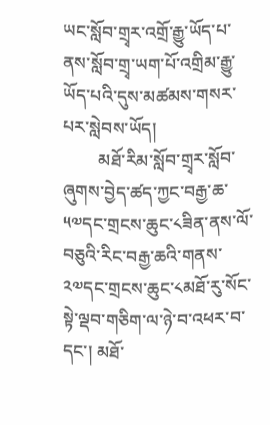ཡང་སློབ་གྲྭར་འགྲོ་རྒྱུ་ཡོད་པ་ནས་སློབ་གྲྭ་ཡག་པོ་འགྲིམ་རྒྱུ་ཡོད་པའི་དུས་མཚམས་གསར་པར་སླེབས་ཡོད།
        མཐོ་རིམ་སློབ་གྲྭར་སློབ་ཞུགས་བྱེད་ཚད་ཀྱང་བརྒྱ་ཆ་༥༧དང་གྲངས་ཆུང་༨ཟིན་ནས་ལོ་བཅུའི་རིང་བརྒྱ་ཆའི་གནས་༢༧དང་གྲངས་ཆུང་༨མཐོ་རུ་སོང་སྟེ་ལྡབ་གཅིག་ལ་ཉེ་བ་འཕར་བ་དང་། མཐོ་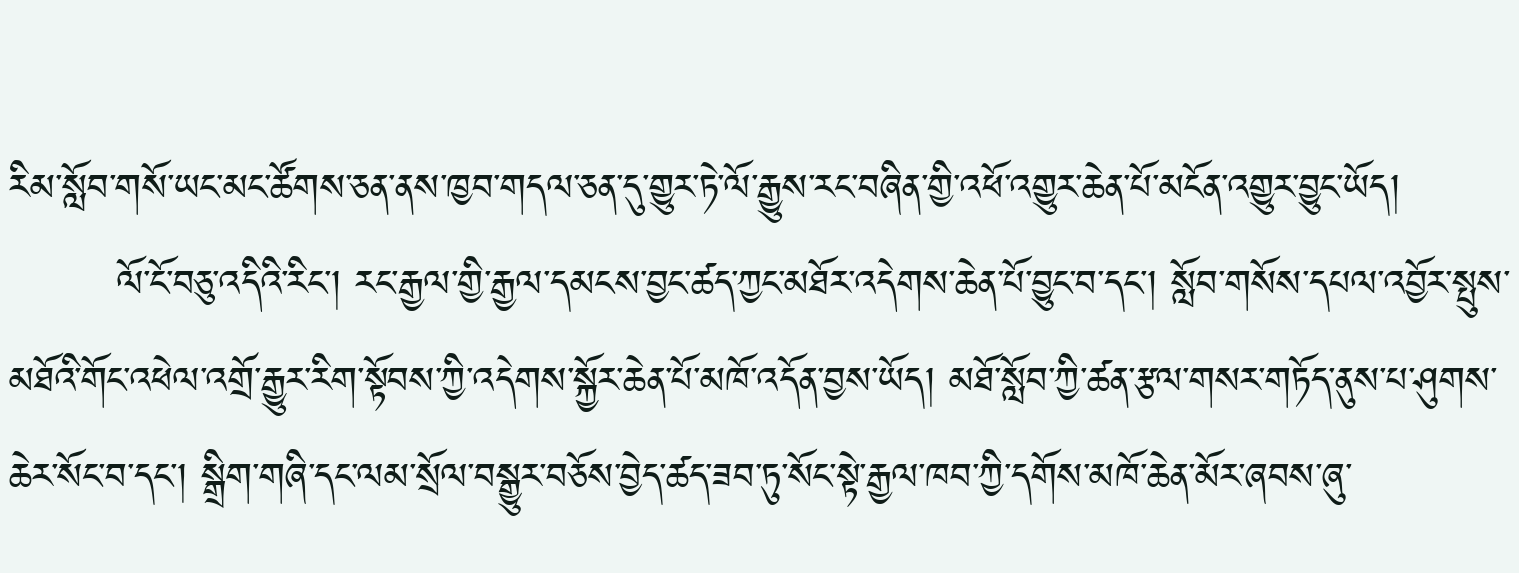རིམ་སློབ་གསོ་ཡང་མང་ཚོགས་ཅན་ནས་ཁྱབ་གདལ་ཅན་དུ་གྱུར་ཏེ་ལོ་རྒྱུས་རང་བཞིན་གྱི་འཕོ་འགྱུར་ཆེན་པོ་མངོན་འགྱུར་བྱུང་ཡོད།
        ལོ་ངོ་བཅུ་འདིའི་རིང་། རང་རྒྱལ་གྱི་རྒྱལ་དམངས་བྱང་ཚད་ཀྱང་མཐོར་འདེགས་ཆེན་པོ་བྱུང་བ་དང་། སློབ་གསོས་དཔལ་འབྱོར་སྤུས་མཐོའི་གོང་འཕེལ་འགྲོ་རྒྱུར་རིག་སྟོབས་ཀྱི་འདེགས་སྐྱོར་ཆེན་པོ་མཁོ་འདོན་བྱས་ཡོད། མཐོ་སློབ་ཀྱི་ཚན་རྩལ་གསར་གཏོད་ནུས་པ་ཤུགས་ཆེར་སོང་བ་དང་། སྒྲིག་གཞི་དང་ལམ་སྲོལ་བསྒྱུར་བཅོས་བྱེད་ཚད་ཟབ་ཏུ་སོང་སྟེ་རྒྱལ་ཁབ་ཀྱི་དགོས་མཁོ་ཆེན་མོར་ཞབས་ཞུ་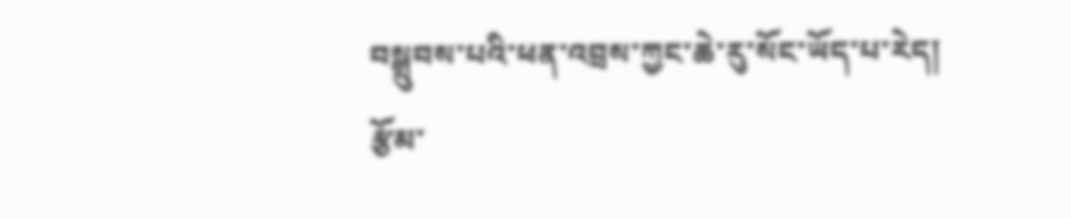བསྒྲུབས་པའི་ཕན་འབྲས་ཀྱང་ཆེ་རུ་སོང་ཡོད་པ་རེད།
རྩོམ་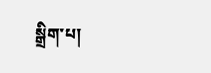སྒྲིག་པ།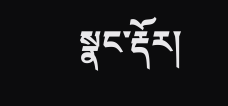སྣང་རྡོར།